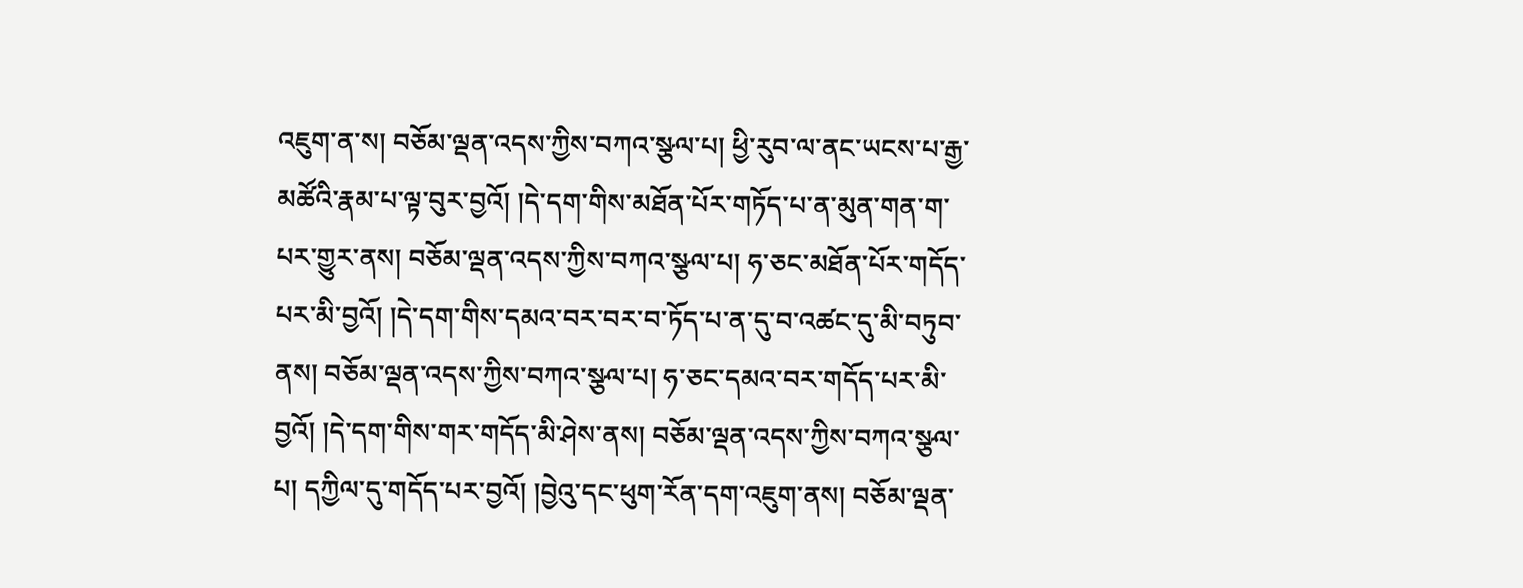འཇུག་ན་ས། བཅོམ་ལྡན་འདས་ཀྱིས་བཀའ་སྩལ་པ། ཕྱི་རུབ་ལ་ནང་ཡངས་པ་རྒྱ་མཚོའི་རྣམ་པ་ལྟ་བུར་བྱའོ། །དེ་དག་གིས་མཐོན་པོར་གཏོད་པ་ན་མུན་གན་ག་པར་གྱུར་ནས། བཅོམ་ལྡན་འདས་ཀྱིས་བཀའ་སྩལ་པ། ཧ་ཅང་མཐོན་པོར་གདོད་པར་མི་བྱའོ། །དེ་དག་གིས་དམའ་བར་བར་བ་ཏོད་པ་ན་དུ་བ་འཚང་དུ་མི་བཏུབ་ནས། བཅོམ་ལྡན་འདས་ཀྱིས་བཀའ་སྩལ་པ། ཧ་ཅང་དམའ་བར་གདོད་པར་མི་བྱའོ། །དེ་དག་གིས་གར་གདོད་མི་ཤེས་ནས། བཅོམ་ལྡན་འདས་ཀྱིས་བཀའ་སྩལ་པ། དཀྱིལ་དུ་གདོད་པར་བྱའོ། །བྱེའུ་དང་ཕུག་རོན་དག་འཇུག་ནས། བཅོམ་ལྡན་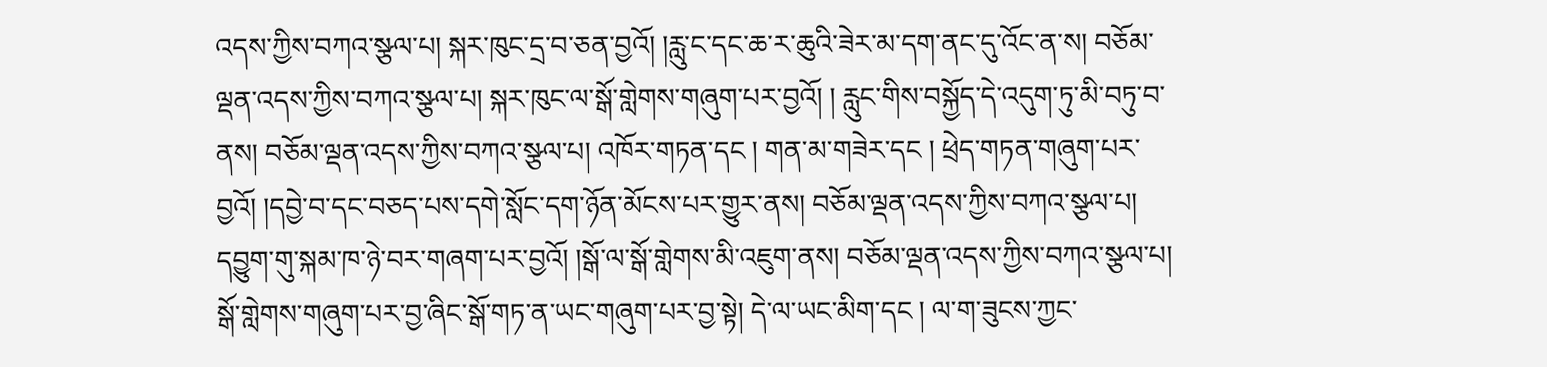འདས་ཀྱིས་བཀའ་སྩལ་པ། སྐར་ཁུང་དྲ་བ་ཅན་བྱའོ། །རླུ་ང་དང་ཆ་ར་ཆུའི་ཟེར་མ་དག་ནང་དུ་འོང་ན་ས། བཅོམ་ལྡན་འདས་ཀྱིས་བཀའ་སྩལ་པ། སྐར་ཁུང་ལ་སྒོ་གླེགས་གཞུག་པར་བྱའོ། ། རླུང་གིས་བསྐྱོད་དེ་འདུག་ཏུ་མི་བཏུ་བ་ནས། བཅོམ་ལྡན་འདས་ཀྱིས་བཀའ་སྩལ་པ། འཁོར་གཏན་དང ། གན་མ་གཟེར་དང ། ཕྲེད་གཏན་གཞུག་པར་བྱའོ། །དབྱེ་བ་དང་བཅད་པས་དགེ་སློང་དག་ཉོན་མོངས་པར་གྱུར་ནས། བཅོམ་ལྡན་འདས་ཀྱིས་བཀའ་སྩལ་པ། དབྱུག་གུ་སྐམ་ཁ་ཉེ་བར་གཞག་པར་བྱའོ། །སྒོ་ལ་སྒོ་གླེགས་མི་འཇུག་ནས། བཅོམ་ལྡན་འདས་ཀྱིས་བཀའ་སྩལ་པ། སྒོ་གླེགས་གཞུག་པར་བྱ་ཞིང་སྒོ་གཏ་ན་ཡང་གཞུག་པར་བྱ་སྟེ། དེ་ལ་ཡང་མིག་དང ། ལ་ག་ཟུངས་ཀྱང་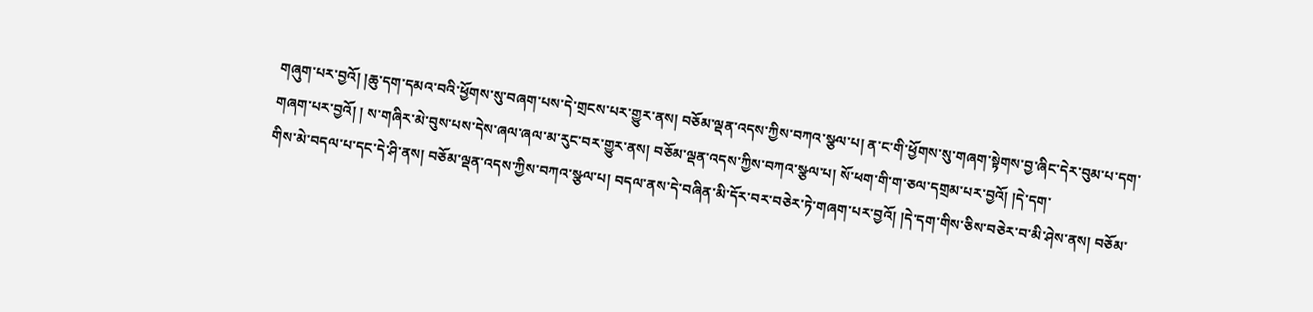གཞུག་པར་བྱའོ། །ཆུ་དག་དམའ་བའི་ཕྱོགས་སུ་བཞག་པས་དེ་གྲངས་པར་གྱུར་ནས། བཅོམ་ལྡན་འདས་ཀྱིས་བཀའ་སྩལ་པ། ན་ང་གི་ཕྱོགས་སུ་གཞག་སྟེགས་བྱ་ཞིང་དེར་བུམ་པ་དག་གཞག་པར་བྱའོ། ། ས་གཞིར་མེ་བུས་པས་དེས་ཞལ་ཞལ་མ་རུང་བར་གྱུར་ནས། བཅོམ་ལྡན་འདས་ཀྱིས་བཀའ་སྩལ་པ། སོ་ཕག་གི་ག་ཅལ་དགྲམ་པར་བྱའོ། །དེ་དག་
གིས་མེ་བདལ་པ་དང་དེ་ཤི་ནས། བཅོམ་ལྡན་འདས་ཀྱིས་བཀའ་སྩལ་པ། བདལ་ནས་དེ་བཞིན་མི་དོར་བར་བཅེར་ཏེ་གཞག་པར་བྱའོ། །དེ་དག་གིས་ཅིས་བཅེར་བ་མི་ཤེས་ནས། བཅོམ་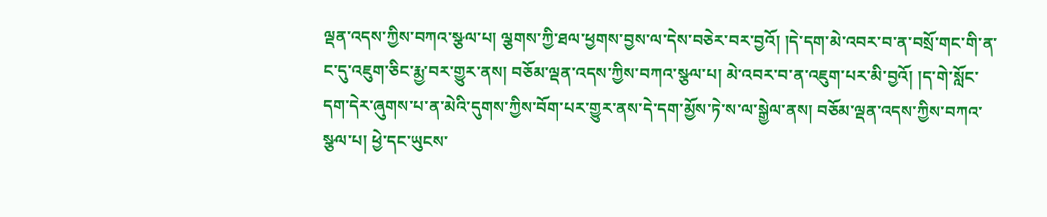ལྡན་འདས་ཀྱིས་བཀའ་སྩལ་པ། ལྕགས་ཀྱི་ཐལ་ཕྱགས་བྱས་ལ་དེས་བཅེར་བར་བྱའོ། །དེ་དག་མེ་འབར་བ་ན་བསྲོ་གང་གི་ན་ང་དུ་འཇུག་ཅིང་རྨྱ་བར་གྱུར་ནས། བཅོམ་ལྡན་འདས་ཀྱིས་བཀའ་སྩལ་པ། མེ་འབར་བ་ན་འཇུག་པར་མི་བྱའོ། །ད་གེ་སློང་དག་དེར་ཞུགས་པ་ན་མེའི་དུགས་ཀྱིས་བོག་པར་གྱུར་ནས་དེ་དག་མྱོས་ཏེ་ས་ལ་སྒྱེལ་ནས། བཅོམ་ལྡན་འདས་ཀྱིས་བཀའ་སྩལ་པ། ཕྱེ་དང་ཡུངས་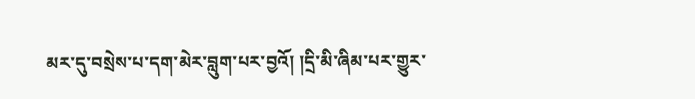མར་དུ་བསྲེས་པ་དག་མེར་བླུག་པར་བྱའོ། །དྲི་མི་ཞིམ་པར་གྱུར་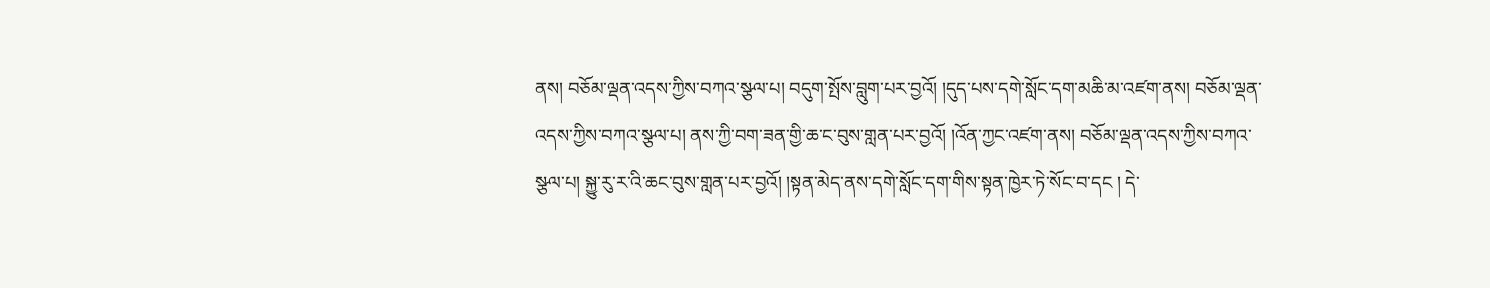ནས། བཅོམ་ལྡན་འདས་ཀྱིས་བཀའ་སྩལ་པ། བདུག་སྤོས་བླུག་པར་བྱའོ། །དུད་པས་དགེ་སློང་དག་མཆི་མ་འཛག་ནས། བཅོམ་ལྡན་འདས་ཀྱིས་བཀའ་སྩལ་པ། ནས་ཀྱི་བག་ཟན་གྱི་ཆ་ང་བུས་གླན་པར་བྱའོ། །འོན་ཀྱང་འཛག་ནས། བཅོམ་ལྡན་འདས་ཀྱིས་བཀའ་སྩལ་པ། སྐྱུ་རུ་ར་འི་ཆང་བུས་གླན་པར་བྱའོ། །སྟན་མེད་ནས་དགེ་སློང་དག་གིས་སྟན་ཁྱེར་ཏེ་སོང་བ་དང ། དེ་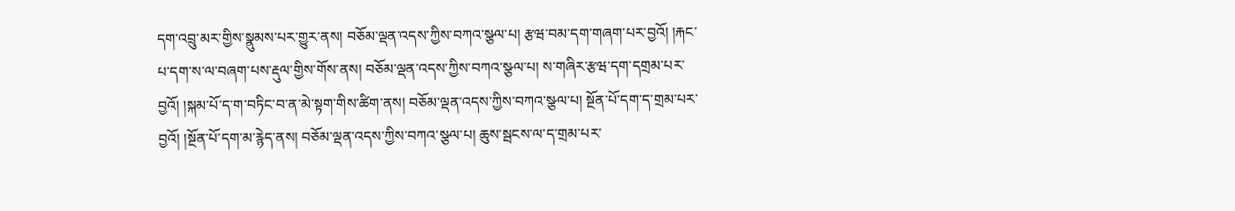དག་འབྲུ་མར་གྱིས་སྣུམས་པར་གྱུར་ནས། བཅོམ་ལྡན་འདས་ཀྱིས་བཀའ་སྩལ་པ། རྩཝ་བམ་དག་གཞག་པར་བྱའོ། །རྐང་པ་དག་ས་ལ་བཞག་པས་རྡུལ་གྱིས་གོས་ནས། བཅོམ་ལྡན་འདས་ཀྱིས་བཀའ་སྩལ་པ། ས་གཞིར་རྩཝ་དག་དགྲམ་པར་བྱའོ། །སྐམ་པོ་ད་ག་བཏིང་བ་ན་མེ་སྟག་གིས་ཚིག་ནས། བཅོམ་ལྡན་འདས་ཀྱིས་བཀའ་སྩལ་པ། སྔོན་པོ་དག་ད་གྲམ་པར་བྱའོ། །སྔོན་པོ་དག་མ་རྙེད་ནས། བཅོམ་ལྡན་འདས་ཀྱིས་བཀའ་སྩལ་པ། ཆུས་སྦངས་ལ་ད་གྲམ་པར་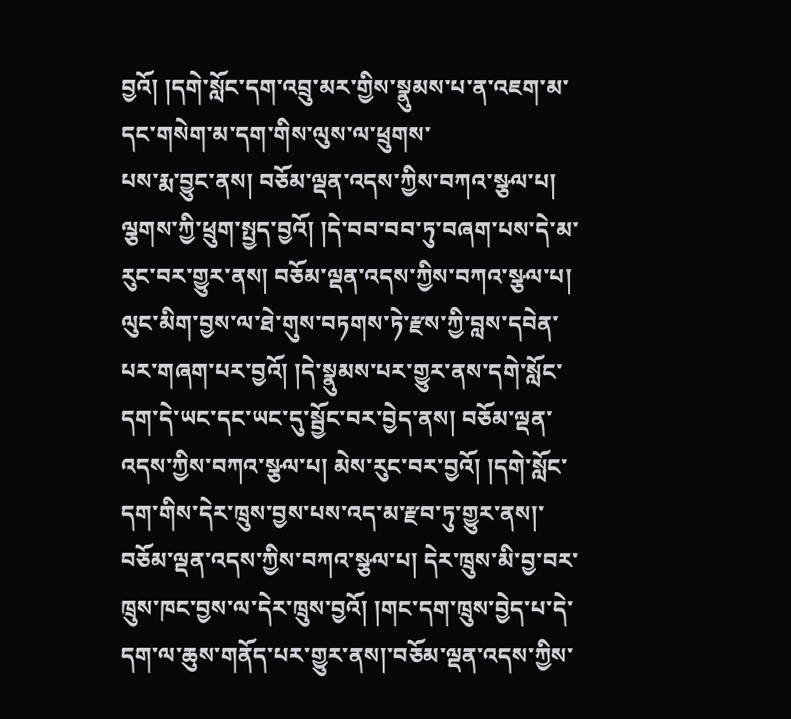བྱའོ། །དགེ་སློང་དག་འབྲུ་མར་གྱིས་སྣུམས་པ་ན་འཇག་མ་དང་གསེག་མ་དག་གིས་ལུས་ལ་ཕྲུགས་
པས་རྨ་བྱུང་ནས། བཅོམ་ལྡན་འདས་ཀྱིས་བཀའ་སྩལ་པ། ལྕགས་ཀྱི་ཕྲུག་སྤྱད་བྱའོ། །དེ་བབ་བབ་ཏུ་བཞག་པས་དེ་མ་རུང་བར་གྱུར་ནས། བཅོམ་ལྡན་འདས་ཀྱིས་བཀའ་སྩལ་པ། ལུང་མིག་བྱས་ལ་ཐེ་གུས་བཏགས་ཏེ་རྫས་ཀྱི་བླས་དབེན་པར་གཞག་པར་བྱའོ། །དེ་སྣུམས་པར་གྱུར་ནས་དགེ་སློང་དག་དེ་ཡང་དང་ཡང་དུ་སྦྱོང་བར་བྱེད་ནས། བཅོམ་ལྡན་འདས་ཀྱིས་བཀའ་སྩལ་པ། མེས་རུང་བར་བྱའོ། །དགེ་སློང་དག་གིས་དེར་ཁྲུས་བྱས་པས་འད་མ་རྫབ་ཏུ་གྱུར་ནས།་བཅོམ་ལྡན་འདས་ཀྱིས་བཀའ་སྩལ་པ། དེར་ཁྲུས་མི་བྱ་བར་ཁྲུས་ཁང་བྱས་ལ་དེར་ཁྲུས་བྱའོ། །གང་དག་ཁྲུས་བྱེད་པ་དེ་དག་ལ་ཆུས་གནོད་པར་གྱུར་ནས།་བཅོམ་ལྡན་འདས་ཀྱིས་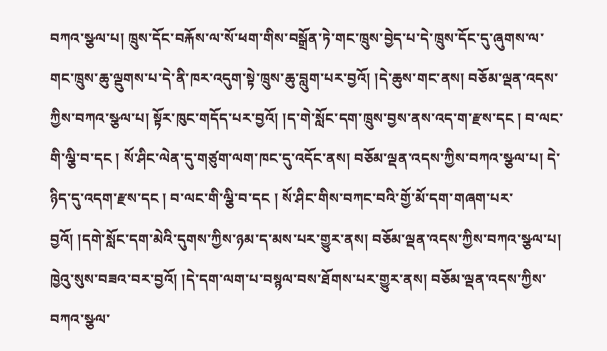བཀའ་སྩལ་པ། ཁྲུས་དོང་བརྐོས་ལ་སོ་ཕག་གིས་བསྒྲོན་ཏེ་གང་ཁྲུས་བྱེད་པ་དེ་ཁྲུས་དོང་དུ་ཞུགས་ལ་གང་ཁྲུས་ཆུ་ལྡུགས་པ་དེ་ནི་ཁར་འདུག་སྟེ་ཁྲུས་ཆུ་བླུག་པར་བྱའོ། །དེ་ཆུས་གང་ནས། བཅོམ་ལྡན་འདས་ཀྱིས་བཀའ་སྩལ་པ། སྟོར་ཁུང་གདོད་པར་བྱའོ། །ད་གེ་སློང་དག་ཁྲུས་བྱས་ནས་འད་ག་རྫས་དང ། བ་ལང་གི་ལྕི་བ་དང ། སོ་ཤིང་ལེན་དུ་གཙུག་ལག་ཁང་དུ་འདོང་ནས། བཅོམ་ལྡན་འདས་ཀྱིས་བཀའ་སྩལ་པ། དེ་ཉིད་དུ་འདག་རྫས་དང ། བ་ལང་གི་ལྕི་བ་དང ། སོ་ཤིང་གིས་བཀང་བའི་གྱོ་མོ་དག་གཞག་པར་བྱའོ། །དགེ་སློང་དག་མེའི་དུགས་ཀྱིས་ཉམ་ད་མས་པར་གྱུར་ནས། བཅོམ་ལྡན་འདས་ཀྱིས་བཀའ་སྩལ་པ། ཁྱེའུ་སུས་བཟའ་བར་བྱའོ། །དེ་དག་ལག་པ་བསྙལ་བས་ཐོགས་པར་གྱུར་ནས། བཅོམ་ལྡན་འདས་ཀྱིས་བཀའ་སྩལ་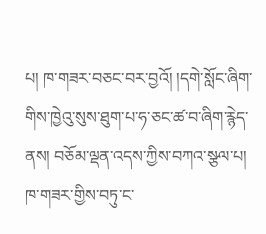པ། ཁ་གཟར་བཅང་བར་བྱའོ། །དགེ་སློང་ཞིག་གིས་ཁྱེའུ་སུས་ཐུག་པ་ཧ་ཅང་ཚ་བ་ཞིག་རྙེད་ནས། བཅོམ་ལྡན་འདས་ཀྱིས་བཀའ་སྩལ་པ། ཁ་གཟར་གྱིས་བཏུ་ང་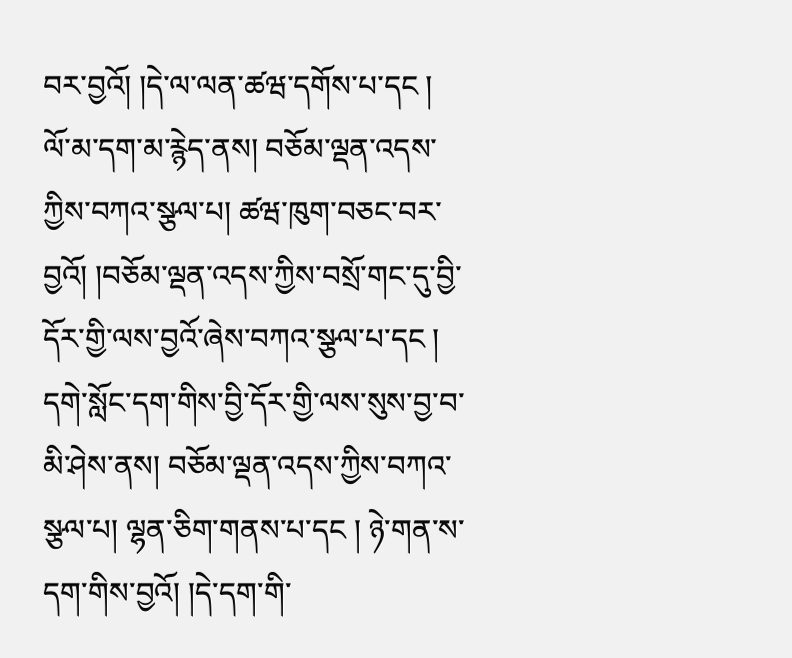བར་བྱའོ། །དེ་ལ་ལན་ཚཝ་དགོས་པ་དང །
ལོ་མ་དག་མ་རྙེད་ནས། བཅོམ་ལྡན་འདས་ཀྱིས་བཀའ་སྩལ་པ། ཚཝ་ཁུག་བཅང་བར་བྱའོ། །བཅོམ་ལྡན་འདས་ཀྱིས་བསྲོ་གང་དུ་བྱི་དོར་གྱི་ལས་བྱའོ་ཞེས་བཀའ་སྩལ་པ་དང ། དགེ་སློང་དག་གིས་བྱི་དོར་གྱི་ལས་སུས་བྱ་བ་མི་ཤེས་ནས། བཅོམ་ལྡན་འདས་ཀྱིས་བཀའ་སྩལ་པ། ལྷན་ཅིག་གནས་པ་དང ། ཉེ་གན་ས་དག་གིས་བྱའོ། །དེ་དག་གི་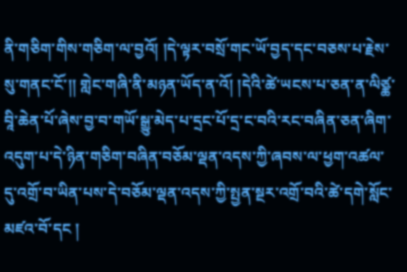ནི་གཅིག་གིས་གཅིག་ལ་བྱའོ། །དེ་ལྟར་བསྲོ་གང་ཡོ་བྱད་དང་བཅས་པ་རྗེས་སུ་གནང་ངོ་།། གླེང་གཞི་ནི་མཉན་ཡོད་ན་འོ། །དེའི་ཚེ་ཡངས་པ་ཅན་ན་ལིཙྪ་བཱི་ཆེན་པོ་ཞེས་བྱ་བ་གཡོ་སྒྱུ་མེད་པ་དྲང་པོ་དྲ་ང་བའི་རང་བཞིན་ཅན་ཞིག་འདུག་པ་དེ་ཉིན་གཅིག་བཞིན་བཅོམ་ལྡན་འདས་ཀྱི་ཞབས་ལ་ཕྱག་འཚལ་དུ་འགྲོ་བ་ཡིན་པས་དེ་བཅོམ་ལྡན་འདས་ཀྱི་སྤྱན་སྔར་འགྲོ་བའི་ཚེ་དགེ་སློང་མཛའ་བོ་དང །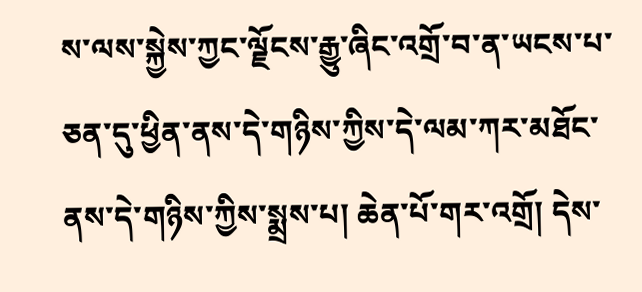ས་ལས་སྐྱེས་ཀྱང་ལྗོངས་རྒྱུ་ཞིང་འགྲོ་བ་ན་ཡངས་པ་ཅན་དུ་ཕྱིན་ནས་དེ་གཉིས་ཀྱིས་དེ་ལམ་ཀར་མཐོང་ནས་དེ་གཉིས་ཀྱིས་སྨྲས་པ། ཆེན་པོ་གར་འགྲོ། དེས་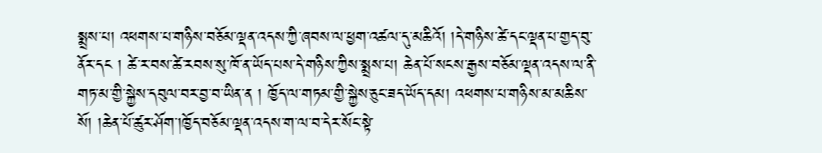སྨྲས་པ། འཕགས་པ་གཉིས་བཅོམ་ལྡན་འདས་ཀྱི་ཞབས་ལ་ཕྱག་འཚལ་དུ་མཆིའོ། །དེ་གཉིས་ཚེ་དང་ལྡན་པ་གྱད་བུ་ནོར་དང ། ཚེ་ར་བས་ཚེ་རབས་སུ་ཁོ་ན་ཡོད་པས་དེ་གཉིས་ཀྱིས་སྨྲས་པ། ཆེན་པོ་སངས་རྒྱས་བཅོམ་ལྡན་འདས་ལ་ནི་གཏ་མ་གྱི་སྐྱེས་དབུལ་བར་བྱ་བ་ཡིན་ན ། ཁྱོད་ལ་གཏམ་གྱི་སྐྱེས་ཅུང་ཟད་ཡོད་དམ། འཕགས་པ་གཉིས་མ་མཆིས་སོ། །ཆེན་པོ་ཚུར་ཤོག་།ཁྱོད་བཅོམ་ལྡན་འདས་ག་ལ་བ་དེར་སོང་སྟེ་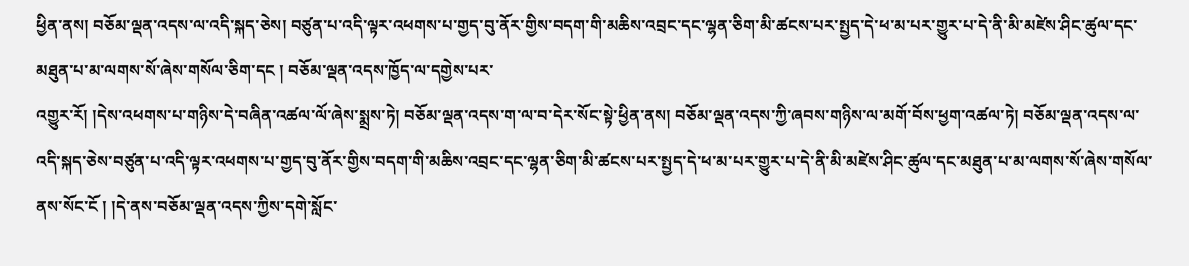ཕྱིན་ནས། བཅོམ་ལྡན་འདས་ལ་འདི་སྐད་ཅེས། བཙུན་པ་འདི་ལྟར་འཕགས་པ་གྱད་བུ་ནོར་གྱིས་བདག་གི་མཆིས་འབྲང་དང་ལྷན་ཅིག་མི་ཚངས་པར་སྤྱད་དེ་ཕ་མ་པར་གྱུར་པ་དེ་ནི་མི་མཛེས་ཤིང་ཚུལ་དང་མཐུན་པ་མ་ལགས་སོ་ཞེས་གསོལ་ཅིག་དང ། བཅོམ་ལྡན་འདས་ཁྱོད་ལ་དགྱེས་པར་
འགྱུར་རོ། །དེས་འཕགས་པ་གཉིས་དེ་བཞིན་འཚལ་ལོ་ཞེས་སྨྲས་ཏེ། བཅོམ་ལྡན་འདས་ག་ལ་བ་དེར་སོང་སྟེ་ཕྱིན་ནས། བཅོམ་ལྡན་འདས་ཀྱི་ཞབས་གཉིས་ལ་མགོ་བོས་ཕྱག་འཚལ་ཏེ། བཅོམ་ལྡན་འདས་ལ་འདི་སྐད་ཅེས་བཙུན་པ་འདི་ལྟར་འཕགས་པ་གྱད་བུ་ནོར་གྱིས་བདག་གི་མཆིས་འབྲང་དང་ལྷན་ཅིག་མི་ཚངས་པར་སྤྱད་དེ་ཕ་མ་པར་གྱུར་པ་དེ་ནི་མི་མཛེས་ཤིང་ཚུལ་དང་མཐུན་པ་མ་ལགས་སོ་ཞེས་གསོལ་ནས་སོང་ངོ ། །དེ་ནས་བཅོམ་ལྡན་འདས་ཀྱིས་དགེ་སློང་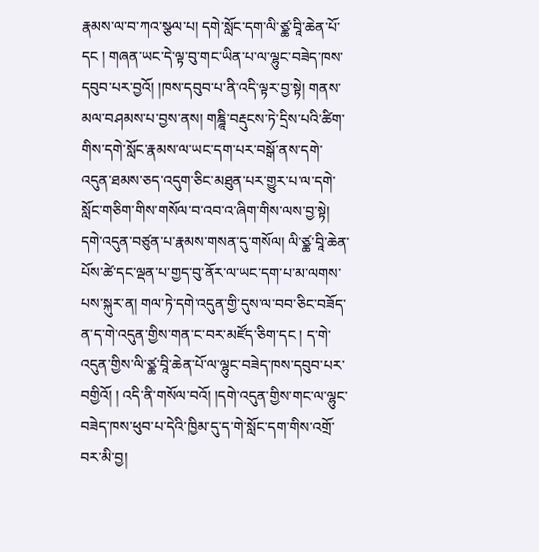རྣམས་ལ་བ་ཀའ་སྩལ་པ། དགེ་སློང་དག་ལི་ཙྪ་བཱི་ཆེན་པོ་དང ། གཞན་ཡང་དེ་ལྟ་བུ་གང་ཡིན་པ་ལ་ལྷུང་བཟེད་ཁས་དབུབ་པར་བྱའོ། །ཁས་དབུབ་པ་ནི་འདི་ལྟར་བྱ་སྟེ། གནས་མལ་བཤམས་པ་བྱས་ནས། གཎྜཱི་བརྡུངས་ཏེ་དྲིས་པའི་ཚིག་གིས་དགེ་སློང་རྣམས་ལ་ཡང་དག་པར་བསྒོ་ནས་དགེ་འདུན་ཐམས་ཅད་འདུག་ཅིང་མཐུན་པར་གྱུར་པ་ལ་དགེ་སློང་གཅིག་གིས་གསོལ་བ་འབ་འ་ཞིག་གིས་ལས་བྱ་སྟེ། དགེ་འདུན་བཙུན་པ་རྣམས་གསན་དུ་གསོལ། ལི་ཙྪ་བཱི་ཆེན་པོས་ཚེ་དང་ལྡན་པ་གྱད་བུ་ནོར་ལ་ཡང་དག་པ་མ་ལགས་པས་སྐུར་ན། གལ་ཏེ་དགེ་འདུན་གྱི་དུས་ལ་བབ་ཅིང་བཟོད་ན་ད་གེ་འདུན་གྱིས་གན་ང་བར་མཛོད་ཅིག་དང ། ད་གེ་འདུན་གྱིས་ལི་ཙྪ་བཱི་ཆེན་པོ་ལ་ལྷུང་བཟེད་ཁས་དབུབ་པར་བགྱིའོ། ། འདི་ནི་གསོལ་བའོ། །དགེ་འདུན་གྱིས་གང་ལ་ལྷུང་བཟེད་ཁས་ཕུབ་པ་དེའི་ཁྱིམ་དུ་ད་གེ་སློང་དག་གིས་འགྲོ་བར་མི་བྱ།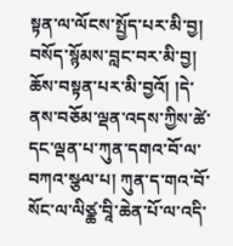སྟན་ལ་ལོངས་སྤྱོད་པར་མི་བྱ། བསོད་སྙོམས་བླང་བར་མི་བྱ། ཆོས་བསྟན་པར་མི་བྱའོ། །དེ་ནས་བཅོམ་ལྡན་འདས་ཀྱིས་ཚེ་དང་ལྡན་པ་ཀུན་དགའ་བོ་ལ་བཀའ་སྩལ་པ། ཀུན་ད་གའ་བོ་སོང་ལ་ལིཙྪ་བཱི་ཆེན་པོ་ལ་འདི་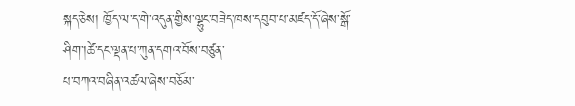སྐད་ཅེས། ཁྱོད་ལ་ད་གེ་འདུན་གྱིས་ལྷུང་བཟེད་ཁས་དབུབ་པ་མཛད་དོ་ཞེས་སྒོ་ཤིག་།ཚེ་དང་ལྡན་པ་ཀུན་དགའ་བོས་བཙུན་
པ་བཀའ་བཞིན་འཚལ་ཞེས་བཅོམ་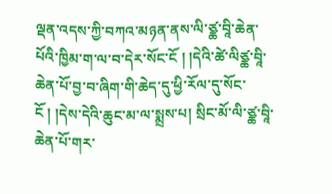ལྡན་འདས་ཀྱི་བཀའ་མཉན་ནས་ལི་ཙྪ་བཱི་ཆེན་པོའི་ཁྱིམ་ག་ལ་བ་དེར་སོང་ངོ ། །དེའི་ཚེ་ལིཙྪ་བཱི་ཆེན་པོ་བྱ་བ་ཞིག་གི་ཆེད་དུ་ཕྱི་རོལ་དུ་སོང་ངོ ། །དེས་དེའི་ཆུང་མ་ལ་སྨྲས་པ། སྲིང་མོ་ལི་ཙྪ་བཱི་ཆེན་པོ་གར་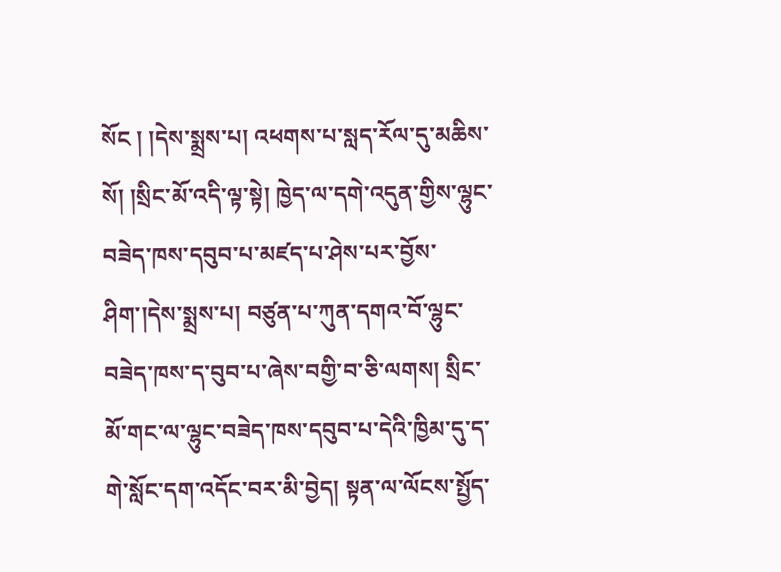སོང ། །དེས་སྨྲས་པ། འཕགས་པ་སླད་རོལ་དུ་མཆིས་སོ། །སྲིང་མོ་འདི་ལྟ་སྟེ། ཁྱེད་ལ་དགེ་འདུན་གྱིས་ལྷུང་བཟེད་ཁས་དབུབ་པ་མཛད་པ་ཤེས་པར་བྱོས་ཤིག་།དེས་སྨྲས་པ། བཙུན་པ་ཀུན་དགའ་བོ་ལྷུང་བཟེད་ཁས་ད་བུབ་པ་ཞེས་བགྱི་བ་ཅི་ལགས། སྲིང་མོ་གང་ལ་ལྷུང་བཟེད་ཁས་དབུབ་པ་དེའི་ཁྱིམ་དུ་ད་གེ་སློང་དག་འདོང་བར་མི་བྱེད། སྟན་ལ་ལོངས་སྤྱོད་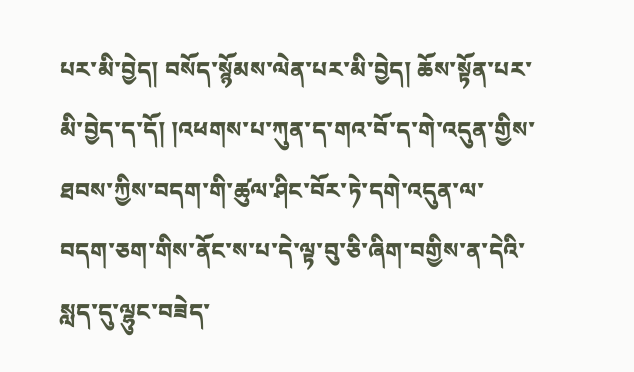པར་མི་བྱེད། བསོད་སྙོམས་ལེན་པར་མི་བྱེད། ཆོས་སྟོན་པར་མི་བྱེད་ད་དོ། །འཕགས་པ་ཀུན་ད་གའ་བོ་ད་གེ་འདུན་གྱིས་ཐབས་ཀྱིས་བདག་གི་ཚུལ་ཤིང་བོར་ཏེ་དགེ་འདུན་ལ་བདག་ཅག་གིས་ནོང་ས་པ་དེ་ལྟ་བུ་ཅི་ཞིག་བགྱིས་ན་དེའི་སླད་དུ་ལྷུང་བཟེད་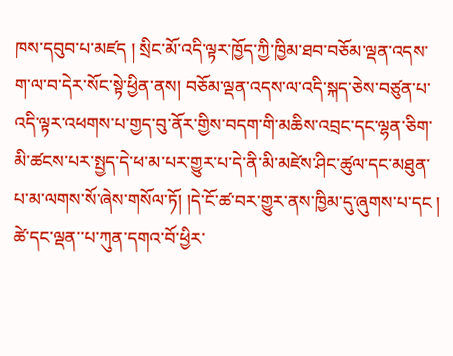ཁས་དབུབ་པ་མཛད ། སྲིང་མོ་འདི་ལྟར་ཁྱོད་ཀྱི་ཁྱིམ་ཐབ་བཅོམ་ལྡན་འདས་ག་ལ་བ་དེར་སོང་སྟེ་ཕྱིན་ནས། བཅོམ་ལྡན་འདས་ལ་འདི་སྐད་ཅེས་བཙུན་པ་འདི་ལྟར་འཕགས་པ་གྱད་བུ་ནོར་གྱིས་བདག་གི་མཆིས་འབྲང་དང་ལྷན་ཅིག་མི་ཚངས་པར་སྤྱད་དེ་ཕ་མ་པར་གྱུར་པ་དེ་ནི་མི་མཛེས་ཤིང་ཚུལ་དང་མཐུན་པ་མ་ལགས་སོ་ཞེས་གསོལ་ཏོ། །དེ་ངོ་ཚ་བར་གྱུར་ནས་ཁྱིམ་དུ་ཞུགས་པ་དང ། ཚེ་དང་ལྡན་་པ་ཀུན་དགའ་བོ་ཕྱིར་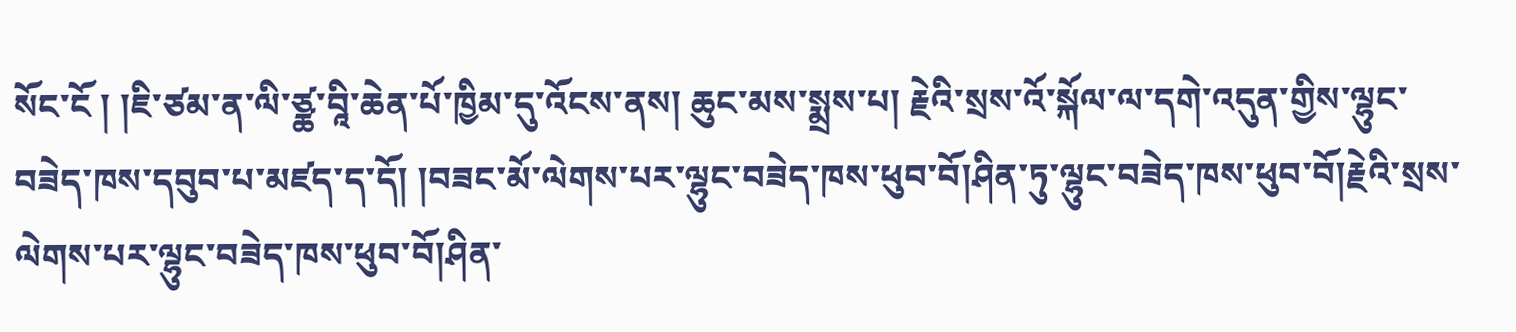སོང་ངོ ། །ཇི་ཙམ་ན་ལི་ཙྪ་བཱི་ཆེན་པོ་ཁྱིམ་དུ་འོངས་ནས། ཆུང་མས་སྨྲས་པ། རྗེའི་སྲས་འོ་སྐོལ་ལ་དགེ་འདུན་གྱིས་ལྷུང་བཟེད་ཁས་དབུབ་པ་མཛད་ད་དོ། །བཟང་མོ་ལེགས་པར་ལྷུང་བཟེད་ཁས་ཕུབ་བོ།ཤིན་ཏུ་ལྷུང་བཟེད་ཁས་ཕུབ་བོ།རྗེའི་སྲས་ལེགས་པར་ལྷུང་བཟེད་ཁས་ཕུབ་བོ།ཤིན་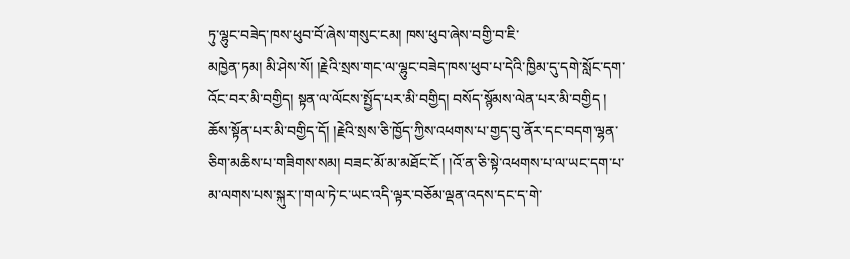ཏུ་ལྷུང་བཟེད་ཁས་ཕུབ་བོ་ཞེས་གསུང་ངམ། ཁས་ཕུབ་ཞེས་བགྱི་བ་ཇི་
མཁྱེན་ཏམ། མི་ཤེས་སོ། །རྗེའི་སྲས་གང་ལ་ལྷུང་བཟེད་ཁས་ཕུབ་པ་དེའི་ཁྱིམ་དུ་དགེ་སློང་དག་འོང་བར་མི་བགྱིད། སྟན་ལ་ལོངས་སྤྱོད་པར་མི་བགྱིད། བསོད་སྙོམས་ལེན་པར་མི་བགྱིད ། ཆོས་སྟོན་པར་མི་བགྱིད་དོ། །རྗེའི་སྲས་ཅི་ཁྱོད་ཀྱིས་འཕགས་པ་གྱད་བུ་ནོར་དང་བདག་ལྷན་ཅིག་མཆིས་པ་གཟིགས་སམ། བཟང་མོ་མ་མཐོང་ངོ ། །འོ་ན་ཅི་སྟེ་འཕགས་པ་ལ་ཡང་དག་པ་མ་ལགས་པས་སྐུར་།་གལ་ཏེ་ང་ཡང་འདི་ལྟར་བཅོམ་ལྡན་འདས་དང་ད་གེ་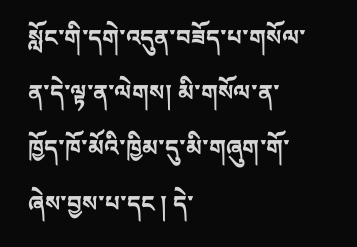སློང་གི་དགེ་འདུན་བཟོད་པ་གསོལ་ན་དེ་ལྟ་ན་ལེགས། མི་གསོལ་ན་ཁྱོད་ཁོ་མོའི་ཁྱིམ་དུ་མི་གཞུག་གོ་ཞེས་བྱས་པ་དང ། དེ་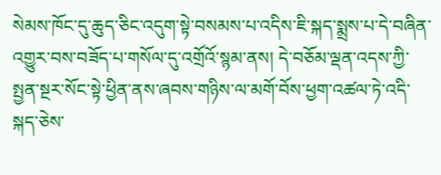སེམས་ཁོང་དུ་ཆུད་ཅིང་འདུག་སྟེ་བསམས་པ་འདིས་ཇི་སྐད་སྨྲས་པ་དེ་བཞིན་འགྱུར་བས་བཟོད་པ་གསོལ་དུ་འགྲོའོ་སྙམ་ནས། དེ་བཅོམ་ལྡན་འདས་ཀྱི་སྤྱན་སྔར་སོང་སྟེ་ཕྱིན་ནས་ཞབས་གཉིས་ལ་མགོ་བོས་ཕྱག་འཚལ་ཏེ་འདི་སྐད་ཅེས་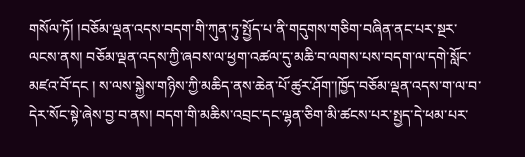གསོལ་ཏོ། །བཅོམ་ལྡན་འདས་བདག་གི་ཀུན་ཏུ་སྤྱོད་པ་ནི་གདུགས་གཅིག་བཞིན་ནང་པར་སྔར་ལངས་ནས། བཅོམ་ལྡན་འདས་ཀྱི་ཞབས་ལ་ཕྱག་འཚལ་དུ་མཆི་བ་ལགས་པས་བདག་ལ་དགེ་སློང་མཛའ་བོ་དང ། ས་ལས་སྐྱེས་གཉིས་ཀྱི་མཆིད་ནས་ཆེན་པོ་ཚུར་ཤོག་།ཁྱོད་བཅོམ་ལྡན་འདས་ག་ལ་བ་དེར་སོང་སྟེ་ཞེས་བྱ་བ་ནས། བདག་གི་མཆིས་འབྲང་དང་ལྷན་ཅིག་མི་ཚངས་པར་སྤྱད་དེ་ཕམ་པར་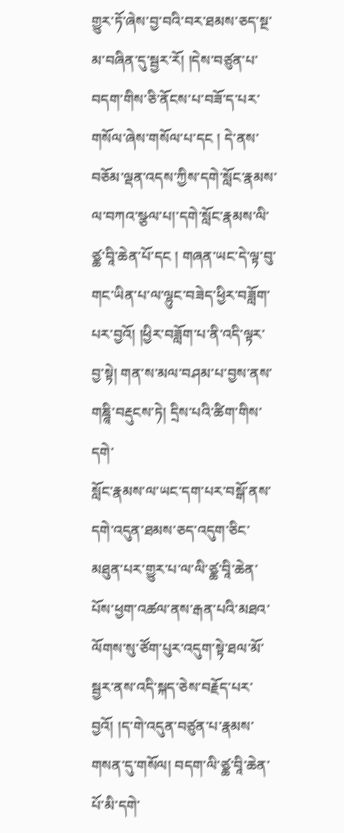གྱུར་ཏོ་ཞེས་བྱ་བའི་བར་ཐམས་ཅད་སྔ་མ་བཞིན་དུ་སྦྱར་རོ། །དེས་བཙུན་པ་བདག་གིས་ཅི་ནོངས་པ་བཟོ་ད་པར་གསོལ་ཞེས་གསོལ་པ་དང ། དེ་ནས་བཅོམ་ལྡན་འདས་ཀྱིས་དགེ་སློང་རྣམས་ལ་བཀའ་སྩལ་པ།་དགེ་སློང་རྣམས་ལི་ཙྪ་བཱི་ཆེན་པོ་དང ། གཞན་ཡང་དེ་ལྟ་བུ་གང་ཡིན་པ་ལ་ལྷུང་བཟེད་ཕྱིར་བཟློག་པར་བྱའོ། །ཕྱིར་བཟློག་པ་ནི་འདི་ལྟར་བྱ་སྟེ། གན་ས་མལ་བཤམ་པ་བྱས་ནས་གཎྜཱི་བརྡུངས་ཏེ། དྲིས་པའི་ཚིག་གིས་དགེ་
སློང་རྣམས་ལ་ཡང་དག་པར་བསྒོ་ནས་དགེ་འདུན་ཐམས་ཅད་འདུག་ཅིང་མཐུན་པར་གྱུར་པ་ལ་ལི་ཙྪ་བཱི་ཆེན་པོས་ཕྱག་འཚལ་ནས་རྒན་པའི་མཐའ་ལོགས་སུ་ཙོག་པུར་འདུག་སྟེ་ཐལ་མོ་སྦྱར་ནས་འདི་སྐད་ཅེས་བརྗོད་པར་བྱའོ། །ད་གེ་འདུན་བཙུན་པ་རྣམས་གསན་དུ་གསོལ། བདག་ལི་ཙྪ་བཱི་ཆེན་པོ་མི་དགེ་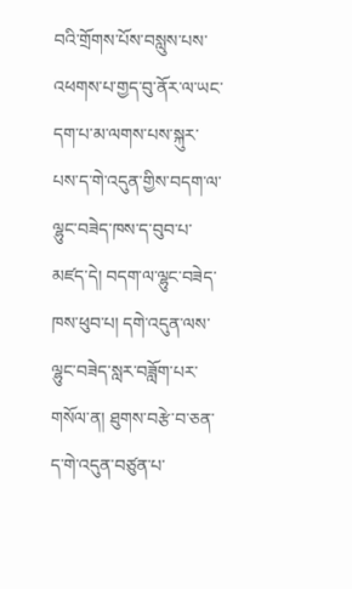བའི་གྲོགས་པོས་བསླུས་པས་འཕགས་པ་གྱད་བུ་ནོར་ལ་ཡང་དག་པ་མ་ལགས་པས་སྐུར་པས་ད་གེ་འདུན་གྱིས་བདག་ལ་ལྷུང་བཟེད་ཁས་ད་བུབ་པ་མཛད་དེ། བདག་ལ་ལྷུང་བཟེད་ཁས་ཕུབ་པ། དགེ་འདུན་ལས་ལྷུང་བཟེད་སླར་བཟློག་པར་གསོལ་ན། ཐུགས་བརྩེ་བ་ཅན་ད་གེ་འདུན་བཙུན་པ་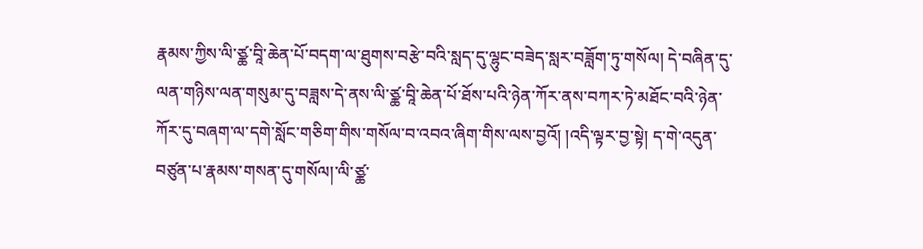རྣམས་ཀྱིས་ལི་ཙྪ་བཱི་ཆེན་པོ་བདག་ལ་ཐུགས་བརྩེ་བའི་སླད་དུ་ལྷུང་བཟེད་སླར་བཟློག་ཏུ་གསོལ། དེ་བཞིན་དུ་ལན་གཉིས་ལན་གསུམ་དུ་བཟླས་དེ་ནས་ལི་ཙྪ་བཱི་ཆེན་པོ་ཐོས་པའི་ཉེན་ཀོར་ནས་བཀར་ཏེ་མཐོང་བའི་ཉེན་ཀོར་དུ་བཞག་ལ་དགེ་སློང་གཅིག་གིས་གསོལ་བ་འབའ་ཞིག་གིས་ལས་བྱའོ། །འདི་ལྟར་བྱ་སྟེ། ད་གེ་འདུན་བཙུན་པ་རྣམས་གསན་དུ་གསོལ།་ལི་ཙྪ་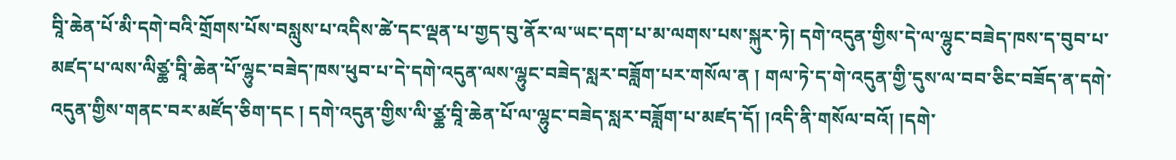བཱི་ཆེན་པོ་མི་དགེ་བའི་གྲོགས་པོས་བསླུས་པ་འདིས་ཚེ་དང་ལྡན་པ་གྱད་བུ་ནོར་ལ་ཡང་དག་པ་མ་ལགས་པས་སྐུར་ཏེ། དགེ་འདུན་གྱིས་དེ་ལ་ལྷུང་བཟེད་ཁས་ད་བུབ་པ་མཛད་པ་ལས་ལིཙྪ་བཱི་ཆེན་པོ་ལྷུང་བཟེད་ཁས་ཕུབ་པ་དེ་དགེ་འདུན་ལས་ལྷུང་བཟེད་སླར་བཟློག་པར་གསོལ་ན ། གལ་ཏེ་ད་གེ་འདུན་གྱི་དུས་ལ་བབ་ཅིང་བཟོད་ན་དགེ་འདུན་གྱིས་གནང་བར་མཛོད་ཅིག་དང ། དགེ་འདུན་གྱིས་ལི་ཙྪ་བཱི་ཆེན་པོ་ལ་ལྷུང་བཟེད་སླར་བཟློག་པ་མཛད་དོ། །འདི་ནི་གསོལ་བའོ། །དགེ་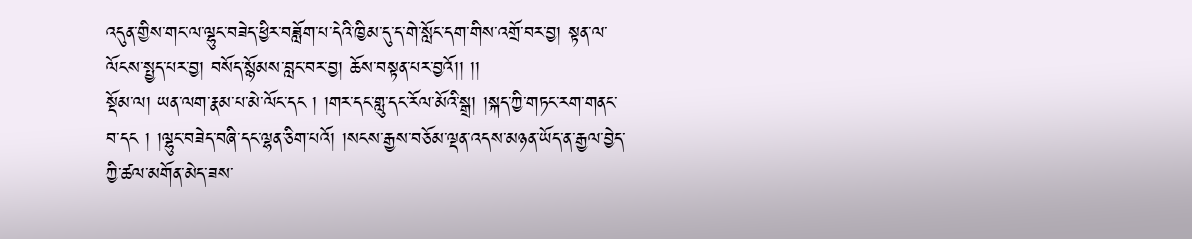འདུན་གྱིས་གང་ལ་ལྷུང་བཟེད་ཕྱིར་བཟློག་པ་དེའི་ཁྱིམ་དུ་ད་གེ་སློང་དག་གིས་འགྲོ་བར་བྱ། སྟན་ལ་ལོངས་སྤྱད་པར་བྱ། བསོད་སྙོམས་བླང་བར་བྱ། ཆོས་བསྟན་པར་བྱའོ།། །།
སྡོམ་ལ། ཡན་ལག་རྣམ་པ་མེ་ལོང་དང ། །གར་དང་གླུ་དང་རོལ་མོའི་སྒྲ། །སྐད་ཀྱི་གཏང་རག་གནང་བ་དང ། །ལྷུང་བཟེད་བཞི་དང་ལྷན་ཅིག་པའོ། །སངས་རྒྱས་བཅོམ་ལྡན་འདས་མཉན་ཡོད་ན་རྒྱལ་བྱེད་ཀྱི་ཚལ་མགོན་མེད་ཟས་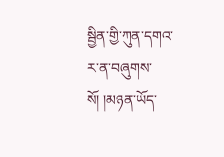སྦྱིན་གྱི་ཀུན་དགའ་ར་ན་བཞུགས་སོ། །མཉན་ཡོད་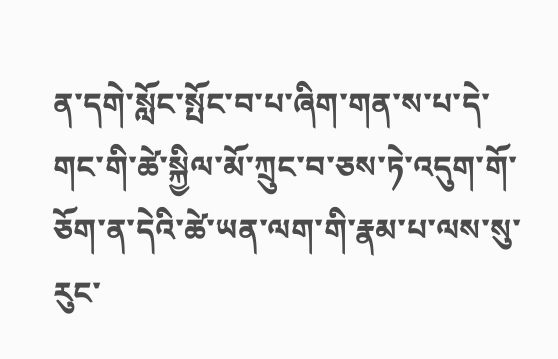ན་དགེ་སློང་སྤོང་བ་པ་ཞིག་གན་ས་པ་དེ་གང་གི་ཚེ་སྐྱིལ་མོ་ཀྲུང་བ་ཅས་ཏེ་འདུག་གོ་ཅོག་ན་དེའི་ཚེ་ཡན་ལག་གི་རྣམ་པ་ལས་སུ་རུང་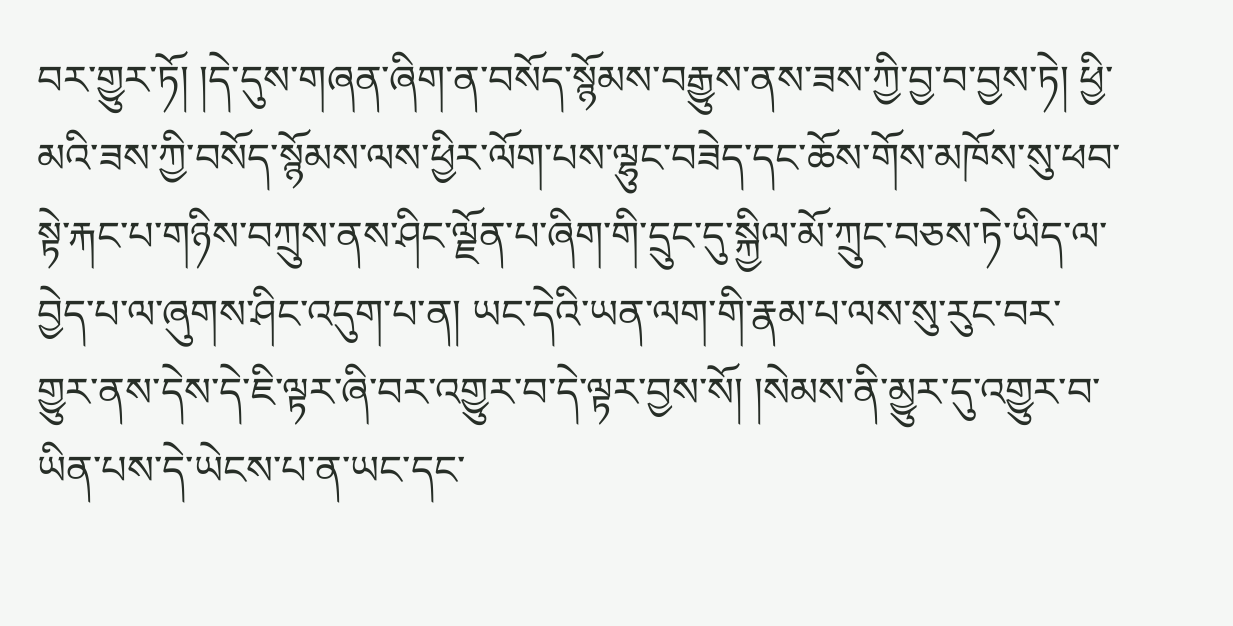བར་གྱུར་ཏོ། །དེ་དུས་གཞན་ཞིག་ན་བསོད་སྙོམས་བརྒྱུས་ནས་ཟས་ཀྱི་བྱ་བ་བྱས་ཏེ། ཕྱི་མའི་ཟས་ཀྱི་བསོད་སྙོམས་ལས་ཕྱིར་ལོག་པས་ལྷུང་བཟེད་དང་ཆོས་གོས་མཁོས་སུ་ཕབ་སྟེ་རྐང་པ་གཉིས་བཀྲུས་ནས་ཤིང་ལྗོན་པ་ཞིག་གི་དྲུང་དུ་སྐྱིལ་མོ་ཀྲུང་བཅས་ཏེ་ཡིད་ལ་བྱེད་པ་ལ་ཞུགས་ཤིང་འདུག་པ་ན། ཡང་དེའི་ཡན་ལག་གི་རྣམ་པ་ལས་སུ་རུང་བར་གྱུར་ནས་དེས་དེ་ཇི་ལྟར་ཞི་བར་འགྱུར་བ་དེ་ལྟར་བྱས་སོ། །སེམས་ནི་མྱུར་དུ་འགྱུར་བ་ཡིན་པས་དེ་ཡེངས་པ་ན་ཡང་དང་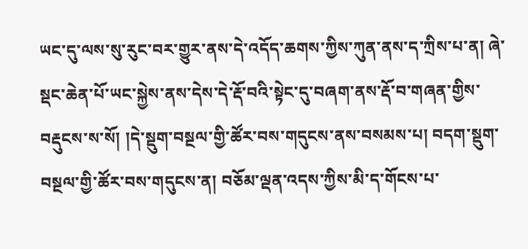ཡང་དུ་ལས་སུ་རུང་བར་གྱུར་ནས་དེ་འདོད་ཆགས་ཀྱིས་ཀུན་ནས་ད་ཀྲིས་པ་ན། ཞེ་སྡང་ཆེན་པོ་ཡང་སྐྱེས་ནས་དེས་དེ་རྡོ་བའི་སྟེང་དུ་བཞག་ནས་རྡོ་བ་གཞན་གྱིས་བརྡུངས་ས་སོ། །དེ་སྡུག་བསྔལ་གྱི་ཚོར་བས་གདུངས་ནས་བསམས་པ། བདག་སྡུག་བསྔལ་གྱི་ཚོར་བས་གདུངས་ན། བཅོམ་ལྡན་འདས་ཀྱིས་མི་ད་གོངས་པ་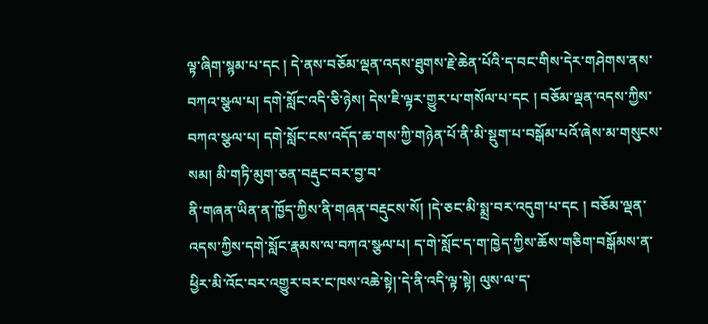ལྟ་ཞིག་སྙམ་པ་དང ། དེ་ནས་བཅོམ་ལྡན་འདས་ཐུགས་རྗེ་ཆེན་པོའི་ད་བང་གིས་དེར་གཤེགས་ནས་བཀའ་སྩལ་པ། དགེ་སློང་འདི་ཅི་ཉེས། དེས་ཇི་ལྟར་གྱུར་པ་གསོལ་པ་དང ། བཅོམ་ལྡན་འདས་ཀྱིས་བཀའ་སྩལ་པ། དགེ་སློང་ངས་འདོད་ཆ་གས་ཀྱི་གཉེན་པོ་ནི་མི་སྡུག་པ་བསྒོམ་པའོ་ཞེས་མ་གསུངས་སམ། མི་གཏི་མུག་ཅན་བརྡུང་བར་བྱ་བ་
ནི་གཞན་ཡིན་ན་ཁྱོད་ཀྱིས་ནི་གཞན་བརྡུངས་སོ། །དེ་ཅང་མི་སྨྲ་བར་འདུག་པ་དང ། བཅོམ་ལྡན་འདས་ཀྱིས་དགེ་སློང་རྣམས་ལ་བཀའ་སྩལ་པ། ད་གེ་སློང་ད་ག་ཁྱེད་ཀྱིས་ཆོས་གཅིག་བསྒོམས་ན་ཕྱིར་མི་འོང་བར་འགྱུར་བར་ང་ཁས་འཆེ་སྟེ།་དེ་ནི་འདི་ལྟ་སྟེ། ལུས་ལ་ད་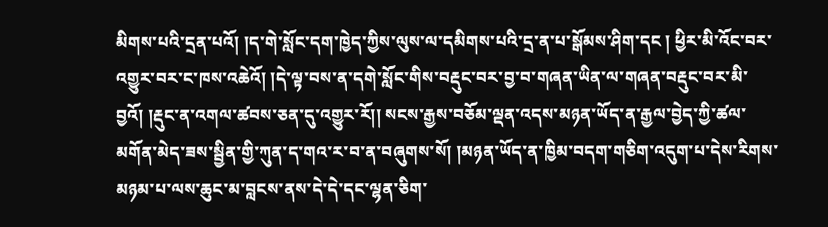མིགས་པའི་དྲན་པའོ། །ད་གེ་སློང་དག་ཁྱེད་ཀྱིས་ལུས་ལ་དམིགས་པའི་དྲ་ན་པ་སྒོམས་ཤིག་དང ། ཕྱིར་མི་འོང་བར་འགྱུར་བར་ང་ཁས་འཆེའོ། །དེ་ལྟ་བས་ན་དགེ་སློང་གིས་བརྡུང་བར་བྱ་བ་གཞན་ཡིན་ལ་གཞན་བརྡུང་བར་མི་བྱའོ། །རྡུང་ན་འགལ་ཚབས་ཅན་དུ་འགྱུར་རོ།། སངས་རྒྱས་བཅོམ་ལྡན་འདས་མཉན་ཡོད་ན་རྒྱལ་བྱེད་ཀྱི་ཚལ་མགོན་མེད་ཟས་སྦྱིན་གྱི་ཀུན་ད་གའ་ར་བ་ན་བཞུགས་སོ། །མཉན་ཡོད་ན་ཁྱིམ་བདག་གཅིག་འདུག་པ་དེས་རིགས་མཉམ་པ་ལས་ཆུང་མ་བླངས་ནས་དེ་དེ་དང་ལྷན་ཅིག་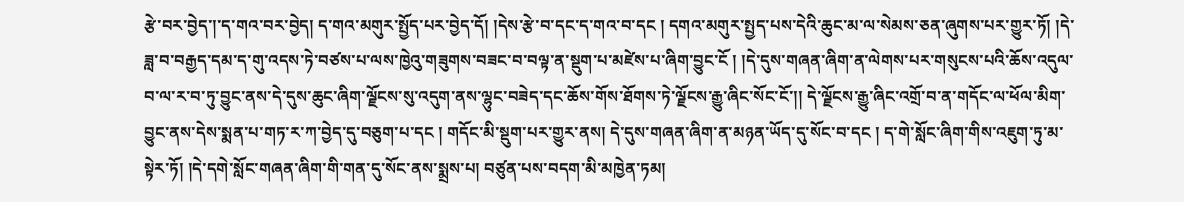རྩེ་བར་བྱེད་།་ད་གའ་བར་བྱེད། ད་གའ་མགུར་སྤྱོད་པར་བྱེད་དོ། །དེས་རྩེ་བ་དང་ད་གའ་བ་དང ། དགའ་མགུར་སྤྱད་པས་དེའི་ཆུང་མ་ལ་སེམས་ཅན་ཞུགས་པར་གྱུར་ཏོ། །དེ་ཟླ་བ་བརྒྱད་དམ་ད་གུ་འདས་ཏེ་བཙས་པ་ལས་ཁྱེའུ་གཟུགས་བཟང་བ་བལྟ་ན་སྡུག་པ་མཛེས་པ་ཞིག་བྱུང་ངོ ། །དེ་དུས་གཞན་ཞིག་ན་ལེགས་པར་གསུངས་པའི་ཆོས་འདུལ་བ་ལ་ར་བ་ཏུ་བྱུང་ནས་དེ་དུས་ཆུང་ཞིག་ལྗོངས་སུ་འདུག་ནས་ལྷུང་བཟེད་དང་ཆོས་གོས་ཐོགས་ཏེ་ལྗོངས་རྒྱུ་ཞིང་སོང་ངོ་།། དེ་ལྗོངས་རྒྱུ་ཞིང་འགྲོ་བ་ན་གདོང་ལ་ཕོལ་མིག་བྱུང་ནས་དེས་སྨན་པ་གཏ་ར་ཀ་བྱེད་དུ་བཅུག་པ་དང ། གདོང་མི་སྡུག་པར་གྱུར་ནས། དེ་དུས་གཞན་ཞིག་ན་མཉན་ཡོད་དུ་སོང་བ་དང ། ད་གེ་སློང་ཞིག་གིས་འཇུག་ཏུ་མ་སྟེར་ཏོ། །དེ་དགེ་སློང་གཞན་ཞིག་གི་གན་དུ་སོང་ནས་སྨྲས་པ། བཙུན་པས་བདག་མི་མཁྱེན་ཏམ།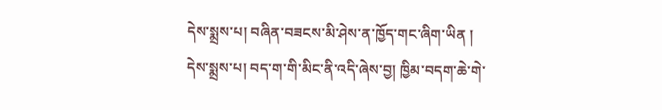དེས་སྨྲས་པ། བཞིན་བཟངས་མི་ཤེས་ན་ཁྱོད་གང་ཞིག་ཡིན །
དེས་སྨྲས་པ། བད་ག་གི་མིང་ནི་འདི་ཞེས་བྱ། ཁྱིམ་བདག་ཆེ་གེ་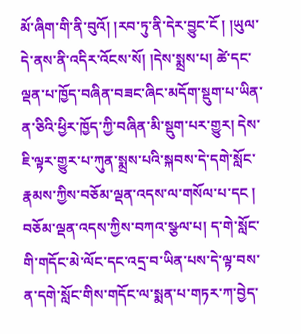མོ་ཞིག་གི་ནི་བུའོ། །རབ་ཏུ་ནི་དེར་བྱུང་ངོ ། །ཡུལ་དེ་ནས་ནི་འདིར་འོངས་སོ། །དེས་སྨྲས་པ། ཚེ་དང་ལྡན་པ་ཁྱོད་བཞིན་བཟང་ཞིང་མདོག་སྡུག་པ་ཡིན་ན་ཅིའི་ཕྱིར་ཁྱོད་ཀྱི་བཞིན་མི་སྡུག་པར་གྱུར། དེས་ཇི་ལྟར་གྱུར་པ་ཀུན་སྨྲས་པའི་སྐབས་དེ་དགེ་སློང་རྣམས་ཀྱིས་བཅོམ་ལྡན་འདས་ལ་གསོལ་པ་དང ། བཅོམ་ལྡན་འདས་ཀྱིས་བཀའ་སྩལ་པ། ད་གེ་སློང་གི་གདོང་མེ་ལོང་དང་འདྲ་བ་ཡིན་པས་དེ་ལྟ་བས་ན་དགེ་སློང་གིས་གདོང་ལ་སྨན་པ་གཏར་ཀ་བྱེད་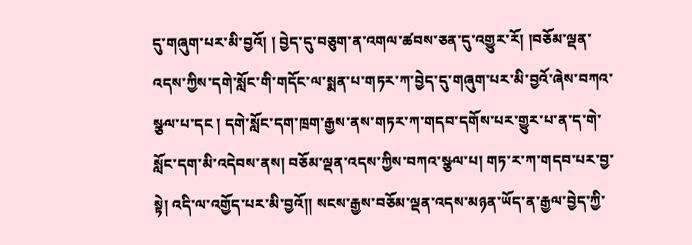དུ་གཞུག་པར་མི་བྱའོ། ། བྱེད་དུ་བཅུག་ན་འགལ་ཚབས་ཅན་དུ་འགྱུར་རོ། །བཅོམ་ལྡན་འདས་ཀྱིས་དགེ་སློང་གི་གདོང་ལ་སྨན་པ་གཏར་ཀ་བྱེད་དུ་གཞུག་པར་མི་བྱའོ་ཞེས་བཀའ་སྩལ་པ་དང ། དགེ་སློང་དག་ཁྲག་རྒྱས་ནས་གཏར་ཀ་གདབ་དགོས་པར་གྱུར་པ་ན་ད་གེ་སློང་དག་མི་འདེབས་ནས། བཅོམ་ལྡན་འདས་ཀྱིས་བཀའ་སྩལ་པ། གཏ་ར་ཀ་གདབ་པར་བྱ་སྟེ། འདི་ལ་འགྱོད་པར་མི་བྱའོ།། སངས་རྒྱས་བཅོམ་ལྡན་འདས་མཉན་ཡོད་ན་རྒྱལ་བྱེད་ཀྱི་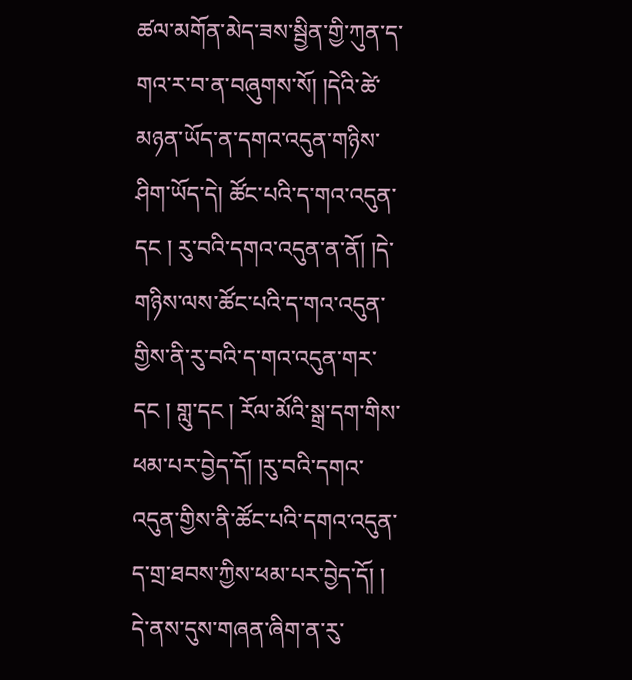ཚལ་མགོན་མེད་ཟས་སྦྱིན་གྱི་ཀུན་ད་གའ་ར་བ་ན་བཞུགས་སོ། །དེའི་ཚེ་མཉན་ཡོད་ན་དགའ་འདུན་གཉིས་ཤིག་ཡོད་དེ། ཚོང་པའི་ད་གའ་འདུན་དང ། རུ་བའི་དགའ་འདུན་ན་ནོ། །དེ་གཉིས་ལས་ཚོང་པའི་ད་གའ་འདུན་གྱིས་ནི་རུ་བའི་ད་གའ་འདུན་གར་དང ། གླུ་དང ། རོལ་མོའི་སྒྲ་དག་གིས་ཕམ་པར་བྱེད་དོ། །རུ་བའི་དགའ་འདུན་གྱིས་ནི་ཚོང་པའི་དགའ་འདུན་ད་གྲ་ཐབས་ཀྱིས་ཕམ་པར་བྱེད་དོ། ། དེ་ནས་དུས་གཞན་ཞིག་ན་རུ་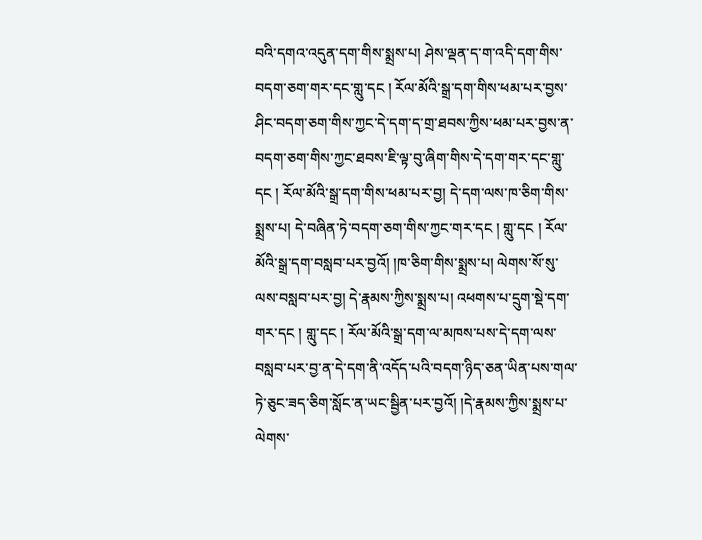བའི་དགའ་འདུན་དག་གིས་སྨྲས་པ། ཤེས་ལྡན་ད་ག་འདི་དག་གིས་བདག་ཅག་གར་དང་གླུ་དང ། རོལ་མོའི་སྒྲ་དག་གིས་ཕམ་པར་བྱས་ཤིང་བདག་ཅག་གིས་ཀྱང་དེ་དག་ད་གྲ་ཐབས་ཀྱིས་ཕམ་པར་བྱས་ན་
བདག་ཅག་གིས་ཀྱང་ཐབས་ཇི་ལྟ་བུ་ཞིག་གིས་དེ་དག་གར་དང་གླུ་དང ། རོལ་མོའི་སྒྲ་དག་གིས་ཕམ་པར་བྱ། དེ་དག་ལས་ཁ་ཅིག་གིས་སྨྲས་པ། དེ་བཞིན་ཏེ་བདག་ཅག་གིས་ཀྱང་གར་དང ། གླུ་དང ། རོལ་མོའི་སྒྲ་དག་བསླབ་པར་བྱའོ། །ཁ་ཅིག་གིས་སྨྲས་པ། ལེགས་སོ་སུ་ལས་བསླབ་པར་བྱ། དེ་རྣམས་ཀྱིས་སྨྲས་པ། འཕགས་པ་དྲུག་སྡེ་དག་གར་དང ། གླུ་དང ། རོལ་མོའི་སྒྲ་དག་ལ་མཁས་པས་དེ་དག་ལས་བསླབ་པར་བྱ་ན་དེ་དག་ནི་འདོད་པའི་བདག་ཉིད་ཅན་ཡིན་པས་གལ་ཏེ་ཅུང་ཟད་ཅིག་སློང་ན་ཡང་སྦྱིན་པར་བྱའོ། །དེ་རྣམས་ཀྱིས་སྨྲས་པ་ལེགས་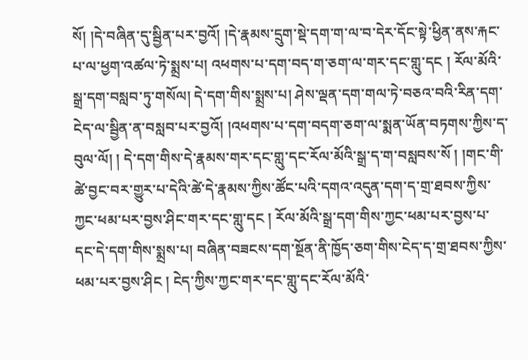སོ། །དེ་བཞིན་དུ་སྦྱིན་པར་བྱའོ། །དེ་རྣམས་དྲུག་སྡེ་དག་ག་ལ་བ་དེར་དོང་སྟེ་ཕྱིན་ནས་རྐང་པ་ལ་ཕྱག་འཚལ་ཏེ་སྨྲས་པ། འཕགས་པ་དག་བད་ག་ཅག་ལ་གར་དང་གླུ་དང ། རོལ་མོའི་སྒྲ་དག་བསླབ་ཏུ་གསོལ། དེ་དག་གིས་སྨྲས་པ། ཤེས་ལྡན་དག་གལ་ཏེ་བཅའ་བའི་རིན་དག་ངེད་ལ་སྦྱིན་ན་བསླབ་པར་བྱའོ། །འཕགས་པ་དག་བདག་ཅག་ལ་སྨན་ཡོན་བཏགས་ཀྱིས་ད་བུལ་ལོ། ། དེ་དག་གིས་དེ་རྣམས་གར་དང་གླུ་དང་རོལ་མོའི་སྒྲ་ད་ག་བསླབས་སོ ། །གང་གི་ཚེ་བྱང་བར་གྱུར་པ་དེའི་ཚེ་དེ་རྣམས་ཀྱིས་ཚོང་པའི་དགའ་འདུན་དག་ད་གྲ་ཐབས་ཀྱིས་ཀྱང་ཕམ་པར་བྱས་ཤིང་གར་དང་གླུ་དང ། རོལ་མོའི་སྒྲ་དག་གིས་ཀྱང་ཕམ་པར་བྱས་པ་དང་དེ་དག་གིས་སྨྲས་པ། བཞིན་བཟངས་དག་སྔོན་ནི་ཁྱོད་ཅག་གིས་ངེད་ད་གྲ་ཐབས་ཀྱིས་ཕམ་པར་བྱས་ཤིང ། ངེད་ཀྱིས་ཀྱང་གར་དང་གླུ་དང་རོལ་མོའི་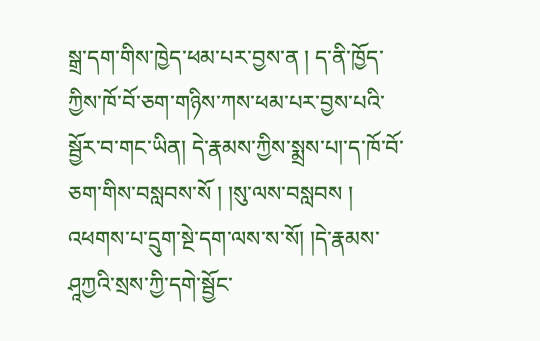སྒྲ་དག་གིས་ཁྱེད་ཕམ་པར་བྱས་ན ། ད་ནི་ཁྱོད་ཀྱིས་ཁོ་བོ་ཅག་གཉིས་ཀས་ཕམ་པར་བྱས་པའི་སྦྱོར་བ་གང་ཡིན། དེ་རྣམས་ཀྱིས་སྨྲས་པ།་ད་ཁོ་བོ་ཅག་གིས་བསླབས་སོ ། །སུ་ལས་བསླབས ། འཕགས་པ་དྲུག་སྔེ་དག་ལས་ས་སོ། །དེ་རྣམས་ཤཱཀྱའི་སྲས་ཀྱི་དགེ་སྦྱོང་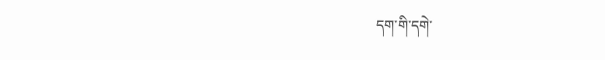དག་གི་དགེ་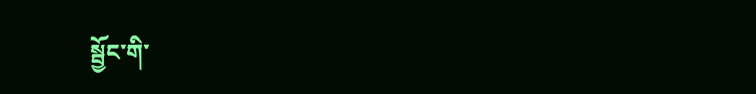སྦྱོང་གི་